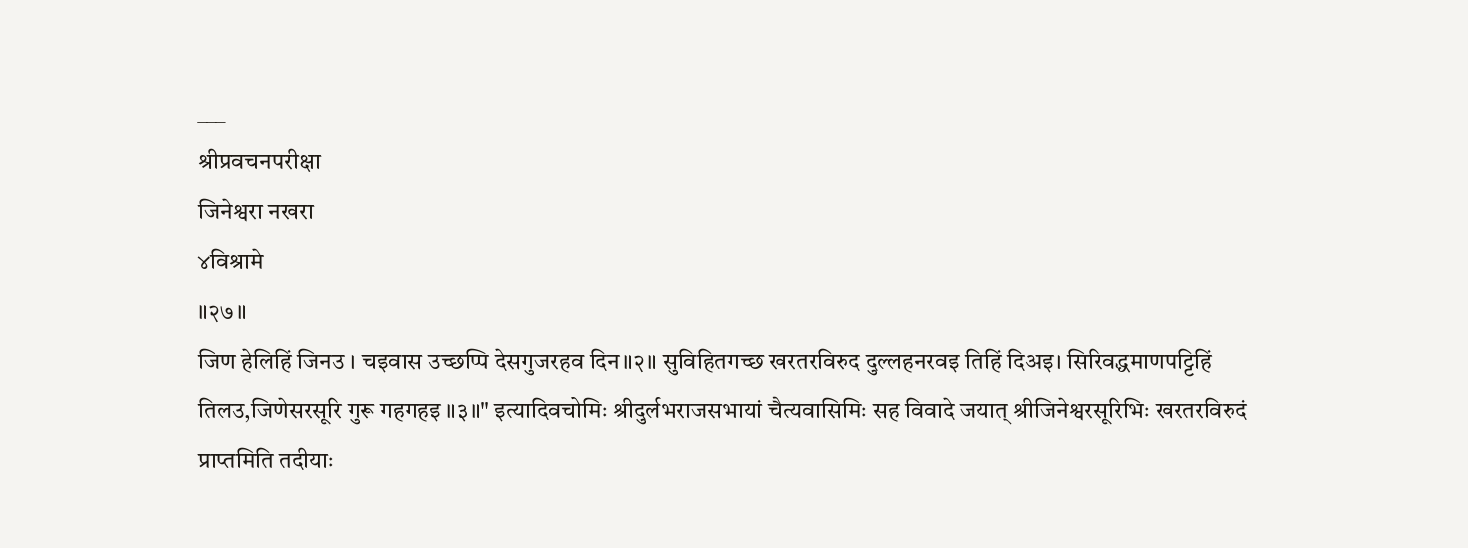___
श्रीप्रवचनपरीक्षा
जिनेश्वरा नखरा
४विश्रामे
॥२७॥
जिण हेलिहिं जिनउ । चइवास उच्छप्पि देसगुजरहव दिन॥२॥ सुविहितगच्छ खरतरविरुद दुल्लहनरवइ तिहिं दिअइ। सिरिवद्धमाणपट्टिहिं तिलउ,जिणेसरसूरि गुरू गहगहइ ॥३॥" इत्यादिवचोमिः श्रीदुर्लभराजसभायां चैत्यवासिमिः सह विवादे जयात् श्रीजिनेश्वरसूरिभिः खरतरविरुदं प्राप्तमिति तदीयाः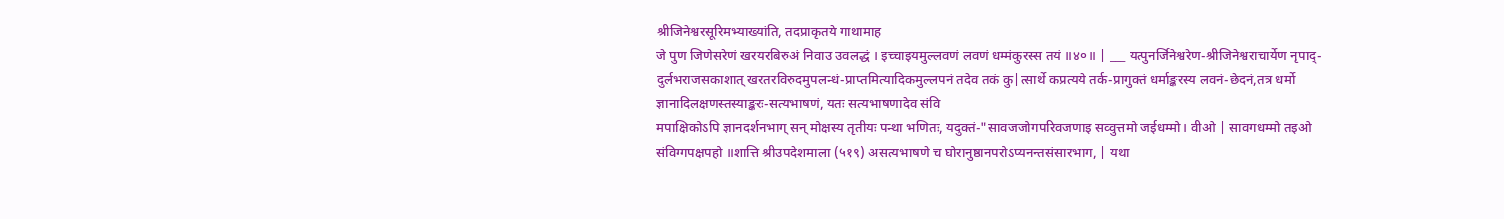श्रीजिनेश्वरसूरिमभ्याख्यांति, तदप्राकृतये गाथामाह
जे पुण जिणेसरेणं खरयरबिरुअं निवाउ उवलद्धं । इच्चाइयमुल्लवणं लवणं धम्मंकुरस्स तयं ॥४०॥ | ___ यत्पुनर्जिनेश्वरेण-श्रीजिनेश्वराचार्येण नृपाद्-दुर्लभराजसकाशात् खरतरविरुदमुपलन्धं-प्राप्तमित्यादिकमुल्लपनं तदेव तकं कु|त्सार्थे कप्रत्यये तर्क-प्रागुक्तं धर्माङ्करस्य लवनं-छेदनं,तत्र धर्मो ज्ञानादिलक्षणस्तस्याङ्करः-सत्यभाषणं, यतः सत्यभाषणादेव संवि
मपाक्षिकोऽपि ज्ञानदर्शनभाग् सन् मोक्षस्य तृतीयः पन्था भणितः, यदुक्तं-"सावजजोगपरिवजणाइ सव्वुत्तमो जईधम्मो। वीओ | सावगधम्मो तइओ संविग्गपक्षपहो ॥शात्ति श्रीउपदेशमाला (५१९) असत्यभाषणे च घोरानुष्ठानपरोऽप्यनन्तसंसारभाग, | यथा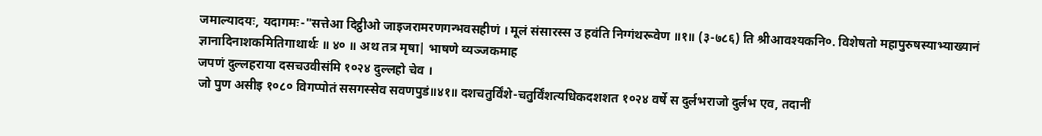जमाल्यादयः, यदागमः-"सत्तेआ दिट्ठीओ जाइजरामरणगन्भवसहीणं । मूलं संसारस्स उ हवंति निग्गंथरूवेण ॥१॥ (३-७८६) ति श्रीआवश्यकनि०. विशेषतो महापुरुषस्याभ्याख्यानं ज्ञानादिनाशकमितिगाथार्थः ॥ ४० ॥ अथ तत्र मृषा| भाषणे व्यञ्जकमाह
जपणं दुल्लहराया दसचउवीसंमि १०२४ दुल्लहो चेव ।
जो पुण असीइ १०८० विगप्पोतं ससगस्सेव सवणपुडं॥४१॥ दशचतुर्विंशे-चतुर्विंशत्यधिकदशशत १०२४ वर्षे स दुर्लभराजो दुर्लभ एव, तदानीं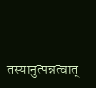तस्यानुत्पन्नत्वात्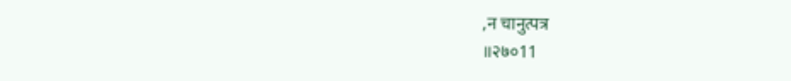,न चानुत्पत्र
॥२७०11